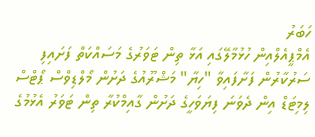ހަބަރު
އެމްޕީއެލްއިން ހުޅުމާލޭގައި އަޅާ ތިން ޓަވަރުގެ މަސައްކަތް ފަށައިފި
ސަރުކާރުން ފަށާފައިވާ "ހިޔާ" މަޝްރޫއުގެ ދަށުން މޯލްޑިވްސް ޕޯޓްސް ލިމިޓަޑް އިން ދެވަނަ ފިޔަވަހީގެ ދަށުން ގާއިމްކުރާ ތިން ޓަވަރު އެޅުމުގެ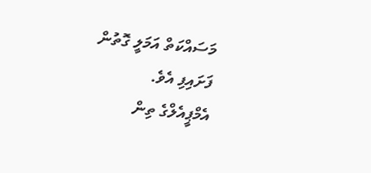މަސައްކަތް އަމަލީ ގޮތުން ފަށައިފި އެވެ.
އެމްޕީއެލްގެ ތިން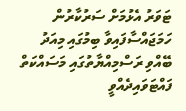ޓަވަރު އެޅުމަށް ސަރުކާރުން ހަމަޖައްސާފައިވާ ބިމުގައި މިއަދު ބޭއްވި ރަސްމިއްޔާތުގައި މަސައްކަތް ފައްޓަވައިދެއްވީ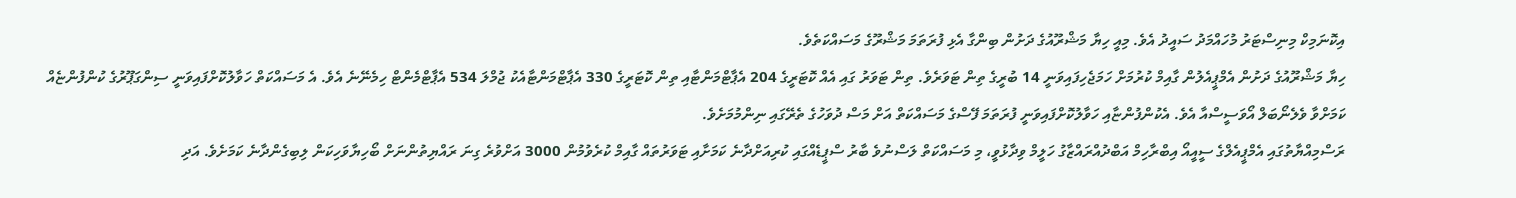އިކޮނަމިކް މިނިސްޓަރު މުހައްމަދު ސައީދު އެވެ. މިއީ ހިޔާ މަޝްރޫއުގެ ދަށުން ބިންގާ އެޅި ފުރަތަމަ މަޝްރޫގެ މަސައްކަތެވެ.
ހިޔާ މަޝްރޫއުގެ ދަށުން އެމްޕީއެލުން ގާއިމް ކުރުމަށް ހަމަޖެހިފައިވަނީ 14 ބުރީގެ ތިން ޓަވަރެވެ. ތިން ޓަވަރު ގައި އެއް ކޮޓަރީގެ 204 އެޕާޓްމަންޓާއި ތިން ކޮޓަރީގެ 330 އެޕާޓްމަންޓާއެކު ޖުމްލަ 534 އެޕާޓްމެންޓް ހިމެނޭނެ އެވެ. އެ މަސައްކަތް ހަވާލުކޮށްފައިވަނީ ސިންގަޕޫރުގެ ކުންފުންޏެއް ކަމަށްވާ ވެލެނޯބަލް އޯވަސީސްއާ އެވެ. އެކުންފުންޏާއި ހަވާލުކޮށްފައިވަނީ ފުރަތަމަ ފޭސްގެ މަސައްކަތް އަށް މަސް ދުވަހުގެ ތެރޭގައި ނިންމުމަށެވެ.
ރަސްމިއްޔާތުގައި އެމްޕީއެލްގެ ސީއީއޯ އިބްރާހިމް އަބްދުއްރައްޒާގު ހަލީމް ވިދާޅުވީ، މި މަސައްކަތް ލަސްނުވެ ބާރު ސްޕީޑެއްގައި ކުރިއަށްދާނެ ކަމަށާއި ޓަވަރުތައް ގާއިމް ކުރެވުމުން 3000 އަށްވުރެ ގިނަ ރައްޔިތުންނަށް ބޯހިޔާވަހިކަން ލިބިގެންދާނެ ކަމަށެވެ. އަދި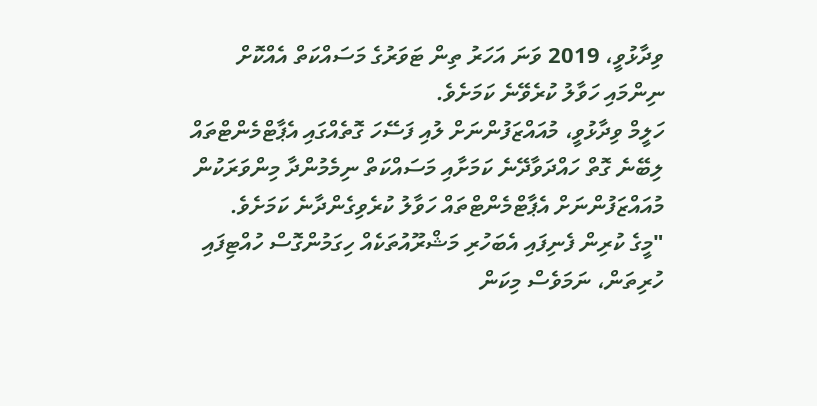ވިދާޅުވީ، 2019 ވަނަ އަހަރު ތިން ޓަވަރުގެ މަސައްކަތް އެއްކޮށް ނިންމައި ހަވާލު ކުރެވޭނެ ކަމަށެވެ.
ހަލީމް ވިދާޅުވީ، މުއައްޒަފުންނަށް ލުއި ފަސޭހަ ގޮތެއްގައި އެޕާޓްމެންޓްތައް ލިބޭނެ ގޮތް ހައްދަވާދޭނެ ކަމަށާއި މަސައްކަތް ނިމެމުންދާ މިންވަރަކުން މުއައްޒަފުންނަށް އެޕާޓްމެންޓްތައް ހަވާލު ކުރެވިގެންދާނެ ކަމަށެވެ.
"މީގެ ކުރިން ފެނިފައި އެބަހުރި މަޝްރޫއުތަކެއް ހިގަމުންގޮސް ހުއްޓިފައި ހުރިތަން، ނަމަވެސް މިކަން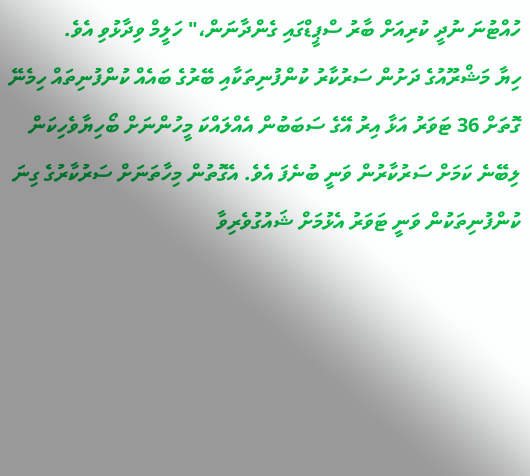ހުއްޓުނަ ނުދީ ކުރިއަށް ބާރު ސްޕީޑްގައި ގެންދާނަން،" ހަލީމް ވިދާޅުވި އެވެ.
ހިޔާ މަޝްރޫއުގެ ދަށުން ސަރުކާރު ކުންފުނިތަކާއި ބޭރުގެ ބައެއް ކުންފުނިތައް ހިމެނޭ ގޮތަށް 36 ޓަވަރު އަޅާ އިރު އޭގެ ސަބަބުން އެއްލައްކަ މީހުންނަށް ބޯހިޔާވެހިކަން ލިބޭނެ ކަމަށް ސަރުކާރުން ވަނީ ބުނެފަ އެވެ. އެގޮތުން މިހާތަނަށް ސަރުކާރުގެ ގިނަ ކުންފުނިތަކުން ވަނީ ޓަވަރު އެޅުމަށް ޝައުގުވެރިވާ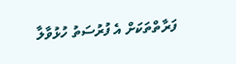ފަރާތްތަކަށް އެ ފުރުސަތު ހުޅުވާލާ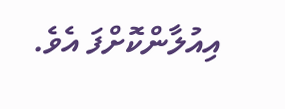އިއުލާންކޮށްފަ އެވެ.